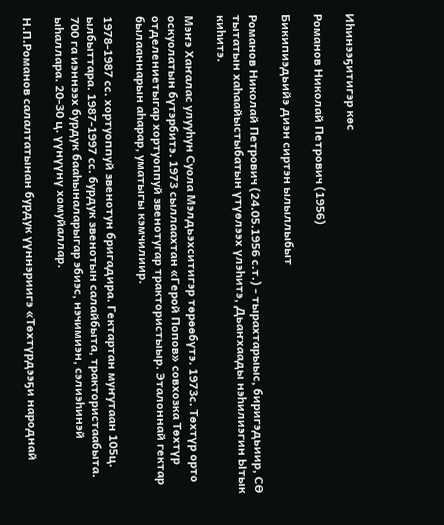Иһинээҕитигэр көс

Романов Николай Петрович (1956)

Бикипиэдьийэ диэн сиртэн ылыллыбыт

Романов Николай Петрович (24.05.1956 с.т.) - тырахтарыыс, биригэдьиир, СӨ тытатын хаһаайыстыбатын үтүөлээх үлэһитэ, Дьаҥхаады нэһилиэгин Ытык киһитэ.

Мэҥэ Хаҥалас улууһун Суола Мэлдьэхситигэр төрөөбүтэ. 1973с. Төхтүр орто оскуолатын бүтэрбитэ. 1973 сыллаахтан «Герой Попов» совхозка Төхтүр отделениетыгар хортуоппуй звенотугар трактористыыр. Эталоннай гектар былааннарын аһарар, уматыгы кэмчилиир.

1978-1987 сс. хортуоппуй звенотун бригадира. Гектартан муҥутаан 105ц. ылбыттара. 1987-1997 сс. бурдук звенотын салайбыта, трактористаабыта. 700 га иэннээх бурдук бааһыналарыгар эбиэс, нэчимиэн, сэлиэһинэй ыһаллара. 20-30 ц. үүнүүнү хомуйаллар.

Н.П.Романов салалтатынан бурдук үүннэриигэ «Төхтүрдээҕи народнай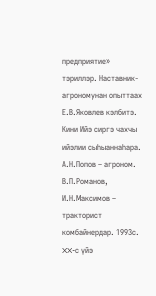предприятие» тэриллэр. Наставник-агрономунан опыттаах Е.В.Яковлев кэлбитэ. Кини Ийэ сиргэ чахчы ийэлии сыһыаннаһара. А.Н.Попов – агроном. В.П.Романов, И.Н.Максимов – тракторист комбайнердар. 1993с. XX-с үйэ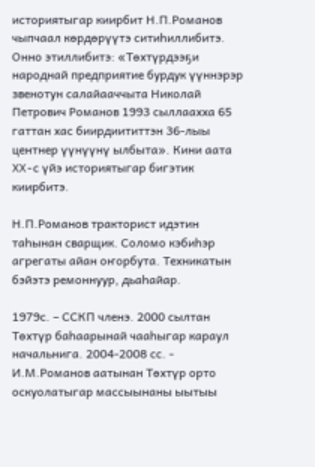историятыгар киирбит Н.П.Романов чыпчаал көрдөрүүтэ ситиһиллибитэ. Онно этиллибитэ: «Төхтүрдээҕи народнай предприятие бурдук үүннэрэр звенотун салайааччыта Николай Петрович Романов 1993 сыллаахха 65 гаттан хас биирдиититтэн 36-лыы центнер үүнүүнү ылбыта». Кини аата XX-с үйэ историятыгар бигэтик киирбитэ.

Н.П.Романов тракторист идэтин таһынан сварщик. Соломо кэбиһэр агрегаты айан оҥорбута. Техникатын бэйэтэ ремоннуур, дьаһайар.

1979с. – ССКП членэ. 2000 сылтан Төхтүр баһаарынай чааһыгар караул начальнига. 2004-2008 сс. - И.М.Романов аатынан Төхтүр орто оскуолатыгар массыынаны ыытыы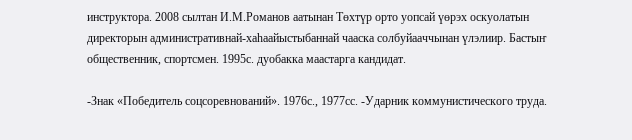инструктора. 2008 сылтан И.М.Романов аатынан Төхтүр орто уопсай үөрэх оскуолатын директорын административнай-хаһаайыстыбаннай чааска солбуйааччынан үлэлиир. Бастыҥ общественник, спортсмен. 1995с. дуобакка маастарга кандидат.

-Знак «Победитель соцсоревнований». 1976с., 1977сс. -Ударник коммунистического труда.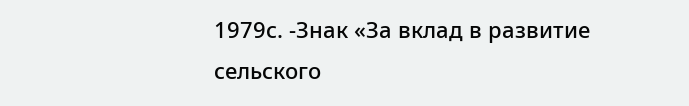1979с. -Знак «За вклад в развитие сельского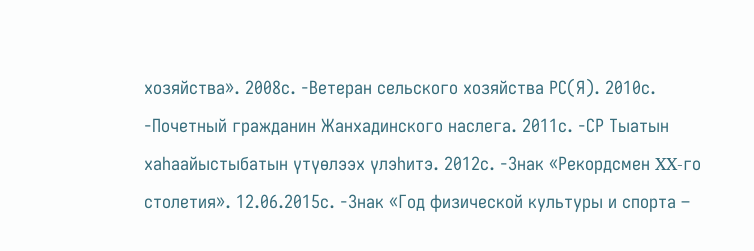хозяйства». 2008с. -Ветеран сельского хозяйства РС(Я). 2010с. -Почетный гражданин Жанхадинского наслега. 2011с. -СР Тыатын хаһаайыстыбатын үтүөлээх үлэһитэ. 2012с. -Знак «Рекордсмен XX-го столетия». 12.06.2015с. -Знак «Год физической культуры и спорта –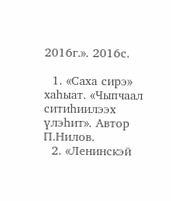2016г.». 2016с.

  1. «Саха сирэ» хаһыат. «Чыпчаал ситиһиилээх үлэһит». Автор П.Нилов.
  2. «Ленинскэй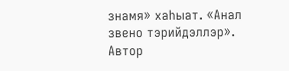знамя» хаһыат. «Анал звено тэрийдэллэр». Автор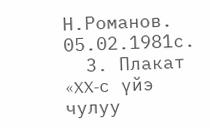Н.Романов. 05.02.1981с.
  3. Плакат «XX-с үйэ чулуу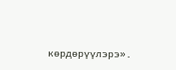көрдөрүүлэрэ».